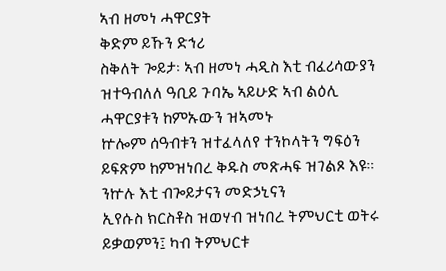ኣብ ዘመነ ሓዋርያት
ቅድም ይኹን ድኅሪ
ስቅለት ጐይታ፡ ኣብ ዘመነ ሓዲስ እቲ ብፈሪሳውያን ዝተዓብለለ ዓቢይ ጉባኤ ኣይሁድ ኣብ ልዕሊ ሓዋርያቱን ከምኡውን ዝኣመኑ
ኵሎም ሰዓብቱን ዝተፈላለየ ተንኮላትን ግፍዕን ይፍጽም ከምዝነበረ ቅዱስ መጽሓፍ ዝገልጾ እዩ። ንኵሉ እቲ ብጐይታናን መድኃኒናን
ኢየሱስ ክርስቶስ ዝወሃብ ዝነበረ ትምህርቲ ወትሩ ይቃወምን፤ ካብ ትምህርቱ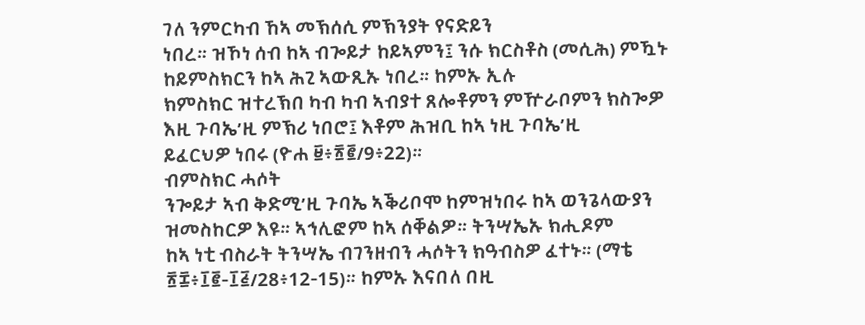ገለ ንምርካብ ኸኣ መኽሰሲ ምኽንያት የናድይን
ነበረ። ዝኾነ ሰብ ከኣ ብጐይታ ከይኣምን፤ ንሱ ክርስቶስ (መሲሕ) ምዃኑ ከይምስክርን ከኣ ሕጊ ኣውጺኡ ነበረ። ከምኡ ኢሉ
ክምስክር ዝተረኽበ ካብ ካብ ኣብያተ ጸሎቶምን ምዅራቦምን ክስጐዎ እዚ ጉባኤ’ዚ ምኽሪ ነበሮ፤ እቶም ሕዝቢ ከኣ ነዚ ጉባኤ’ዚ
ይፈርህዎ ነበሩ (ዮሐ ፱፥፳፪/9፥22)።
ብምስክር ሓሶት
ንጐይታ ኣብ ቅድሚ’ዚ ጉባኤ ኣቕሪቦሞ ከምዝነበሩ ከኣ ወንጌላውያን ዝመስከርዎ እዩ። ኣኅሊፎም ከኣ ሰቐልዎ። ትንሣኤኡ ክሒዶም
ከኣ ነቲ ብስራት ትንሣኤ ብገንዘብን ሓሶትን ክዓብስዎ ፈተኑ። (ማቴ ፳፰፥፲፪-፲፭/28፥12-15)። ከምኡ እናበለ በዚ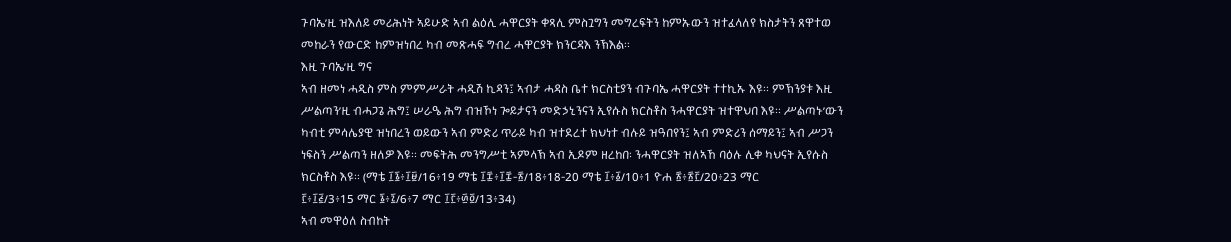ጉባኤ’ዚ ዝእለይ መሪሕነት ኣይሁድ ኣብ ልዕሊ ሓዋርያት ቀጻሊ ምስጓግን መግረፍትን ከምኡውን ዝተፈላለየ ክስታትን ጸዋተወ
መከራን የውርድ ከምዝነበረ ካብ መጽሓፍ ግብረ ሓዋርያት ክንርዳእ ንኽእል።
እዚ ጉባኤ’ዚ ግና
ኣብ ዘመነ ሓዲስ ምስ ምምሥራት ሓዲሽ ኪዳን፤ ኣብታ ሓዳስ ቤተ ክርስቲያን ብጉባኤ ሓዋርያት ተተኪኡ እዩ። ምኽንያቱ እዚ
ሥልጣን’ዚ ብሓጋጌ ሕግ፤ ሠራዔ ሕግ ብዝኾነ ጐይታናን መድኃኒንናን ኢየሱስ ክርስቶስ ንሓዋርያት ዝተዋህበ እዩ። ሥልጣኑ’ውን
ካብቲ ምሳሌያዊ ዝነበረን ወይውን ኣብ ምድሪ ጥራይ ካብ ዝተደረተ ክህነተ ብሉይ ዝዓበየን፤ ኣብ ምድሪን ሰማይን፤ ኣብ ሥጋን
ነፍስን ሥልጣን ዘለዎ እዩ። መፍትሕ መንግሥቲ ኣምላኽ ኣብ ኢዶም ዘረከበ፡ ንሓዋርያት ዝለኣኸ ባዕሉ ሊቀ ካህናት ኢየሱስ
ክርስቶስ እዩ። (ማቴ ፲፮፥፲፱/16፥19 ማቴ ፲፰፥፲፰-፳/18፥18-20 ማቴ ፲፥፩/10፥1 ዮሐ ፳፥፳፫/20፥23 ማር
፫፥፲፭/3፥15 ማር ፮፥፯/6፥7 ማር ፲፫፥፴፬/13፥34)
ኣብ መዋዕለ ስብከት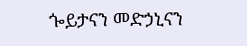ጐይታናን መድኃኒናን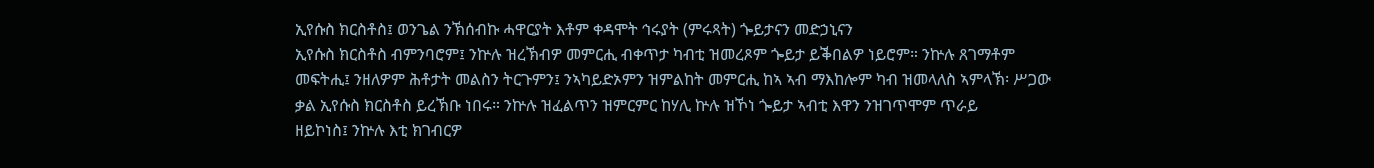ኢየሱስ ክርስቶስ፤ ወንጌል ንኽሰብኩ ሓዋርያት እቶም ቀዳሞት ኅሩያት (ምሩጻት) ጐይታናን መድኃኒናን
ኢየሱስ ክርስቶስ ብምንባሮም፤ ንኵሉ ዝረኽብዎ መምርሒ ብቀጥታ ካብቲ ዝመረጾም ጐይታ ይቕበልዎ ነይሮም። ንኵሉ ጸገማቶም
መፍትሒ፤ ንዘለዎም ሕቶታት መልስን ትርጉምን፤ ንኣካይድኦምን ዝምልከት መምርሒ ከኣ ኣብ ማእከሎም ካብ ዝመላለስ ኣምላኽ፡ ሥጋው
ቃል ኢየሱስ ክርስቶስ ይረኽቡ ነበሩ። ንኵሉ ዝፈልጥን ዝምርምር ከሃሊ ኵሉ ዝኾነ ጐይታ ኣብቲ እዋን ንዝገጥሞም ጥራይ
ዘይኮነስ፤ ንኵሉ እቲ ክገብርዎ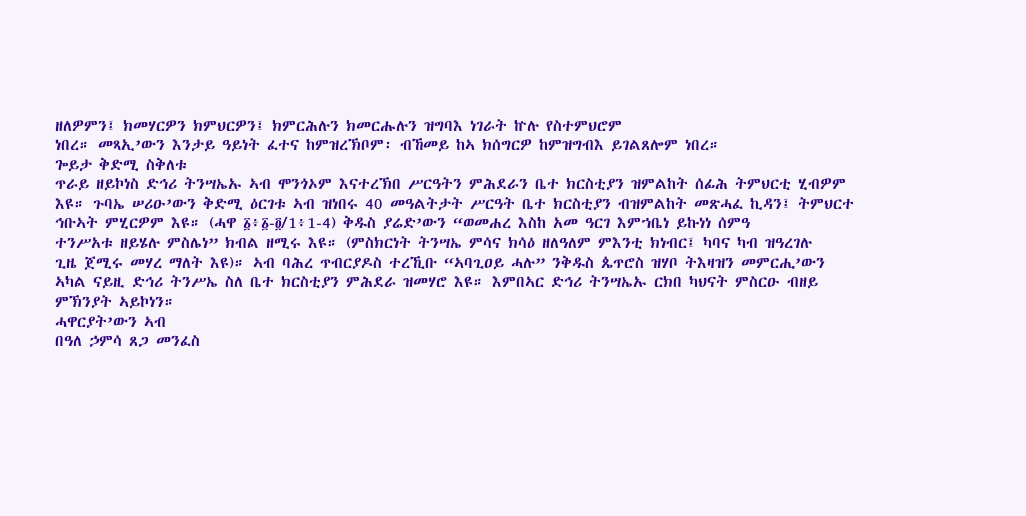ዘለዎምን፤ ክመሃርዎን ክምህርዎን፤ ክምርሕሉን ክመርሑሉን ዝግባእ ነገራት ኵሉ የስተምህሮም
ነበረ። መጻኢ’ውን እንታይ ዓይነት ፈተና ከምዝረኽቦም፡ ብኸመይ ከኣ ክሰግርዎ ከምዝግብእ ይገልጸሎም ነበረ።
ጐይታ ቅድሚ ስቅለቱ
ጥራይ ዘይኮነስ ድኅሪ ትንሣኤኡ ኣብ ሞንጎኦም እናተረኽበ ሥርዓትን ምሕደራን ቤተ ክርስቲያን ዝምልከት ሰፊሕ ትምህርቲ ሂብዎም
እዩ። ጉባኤ ሠሪዑ’ውን ቅድሚ ዕርገቱ ኣብ ዝነበሩ 40 መዓልትታት ሥርዓት ቤተ ክርስቲያን ብዝምልከት መጽሓፈ ኪዳን፤ ትምህርተ
ኅቡኣት ምሂርዎም እዩ። (ሓዋ ፩፥፩-፬/1፥1-4) ቅዱስ ያሬድ’ውን “ወመሐረ እስከ አመ ዓርገ እምኀቤነ ይኩነነ ሰምዓ
ተንሥአቱ ዘይሄሉ ምስሌነ” ክብል ዘሚሩ እዩ። (ምስክርነት ትንሣኤ ምሳና ክሳዕ ዘለዓለም ምእንቲ ክነብር፤ ካባና ካብ ዝዓረገሉ
ጊዜ ጀሚሩ መሃረ ማለት እዩ)። ኣብ ባሕረ ጥብርያዶስ ተረኺቡ “ኣባጊዐይ ሓሉ” ንቅዱስ ጴጥሮስ ዝሃቦ ትእዛዝን መምርሒ’ውን
ኣካል ናይዚ ድኅሪ ትንሥኤ ስለ ቤተ ክርስቲያን ምሕደራ ዝመሃሮ እዩ። እምበኣር ድኅሪ ትንሣኤኡ ርክበ ካህናት ምስርዑ ብዘይ
ምኽንያት ኣይኮነን።
ሓዋርያት’ውን ኣብ
በዓለ ኃምሳ ጸጋ መንፈስ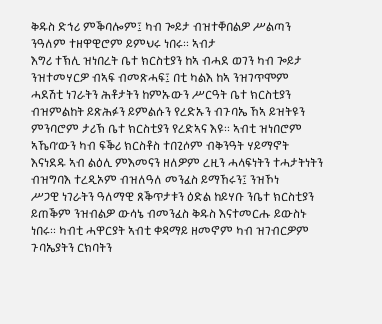ቅዱስ ድኅሪ ምቕባሎም፤ ካብ ጐይታ ብዝተቐበልዎ ሥልጣን ንዓለም ተዘዋዊሮም ይምህሩ ነበሩ። ኣብታ
እግሪ ተኽሊ ዝነበረት ቤተ ክርስቲያን ከኣ ብሓደ ወገን ካብ ጐይታ ንዝተመሃርዎ ብኣፍ ብመጽሓፍ፤ በቲ ካልእ ከኣ ንዝገጥሞም
ሓደሽቲ ነገራትን ሕቶታትን ከምኡውን ሥርዓት ቤተ ክርስቲያን ብዝምልከት ይጽሕፉን ይምልሱን የረድኡን ብጉባኤ ኸኣ ይዝትዩን
ምንባሮም ታሪኽ ቤተ ክርስቲያን የረድኣና እዩ። ኣብቲ ዝነበሮም ኣኼባ’ውን ካብ ፍቕሪ ክርስቶስ ተበጊሶም ብቅንዓት ሃይማኖት
እናነደዱ ኣብ ልዕሊ ምእመናን ዘለዎም ረዚን ሓላፍነትን ተሓታትነትን ብዝግባእ ተረዲኦም ብዝለዓለ መንፈስ ይማኸሩን፤ ንዝኾነ
ሥጋዊ ነገራትን ዓለማዊ ጸቕጥታቱን ዕድል ከይሃቡ ንቤተ ክርስቲያን ይጠቕም ንዝብልዎ ውሳኔ ብመንፈስ ቅዱስ እናተመርሑ ይውስኑ
ነበሩ። ካብቲ ሓዋርያት ኣብቲ ቀዳማይ ዘመኖም ካብ ዝገብርዎም ጉባኤያትን ርክባትን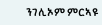ንገሊኦም ምርኣዩ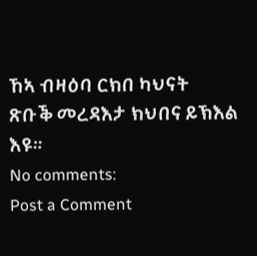ኸኣ ብዛዕባ ርክበ ካህናት
ጽቡቕ መረዳእታ ክህበና ይኽእል እዩ።
No comments:
Post a Comment